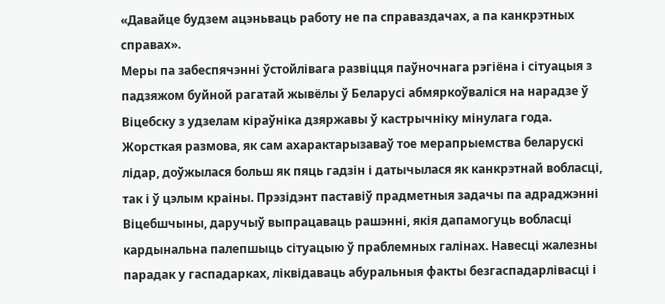«Давайце будзем ацэньваць работу не па справаздачах, а па канкрэтных справах».
Меры па забеспячэнні ўстойлівага развіцця паўночнага рэгіёна і сітуацыя з падзяжом буйной рагатай жывёлы ў Беларусі абмяркоўваліся на нарадзе ў Віцебску з удзелам кіраўніка дзяржавы ў кастрычніку мінулага года. Жорсткая размова, як сам ахарактарызаваў тое мерапрыемства беларускі лідар, доўжылася больш як пяць гадзін і датычылася як канкрэтнай вобласці, так і ў цэлым краіны. Прэзідэнт паставіў прадметныя задачы па адраджэнні Віцебшчыны, даручыў выпрацаваць рашэнні, якія дапамогуць вобласці кардынальна палепшыць сітуацыю ў праблемных галінах. Навесці жалезны парадак у гаспадарках, ліквідаваць абуральныя факты безгаспадарлівасці і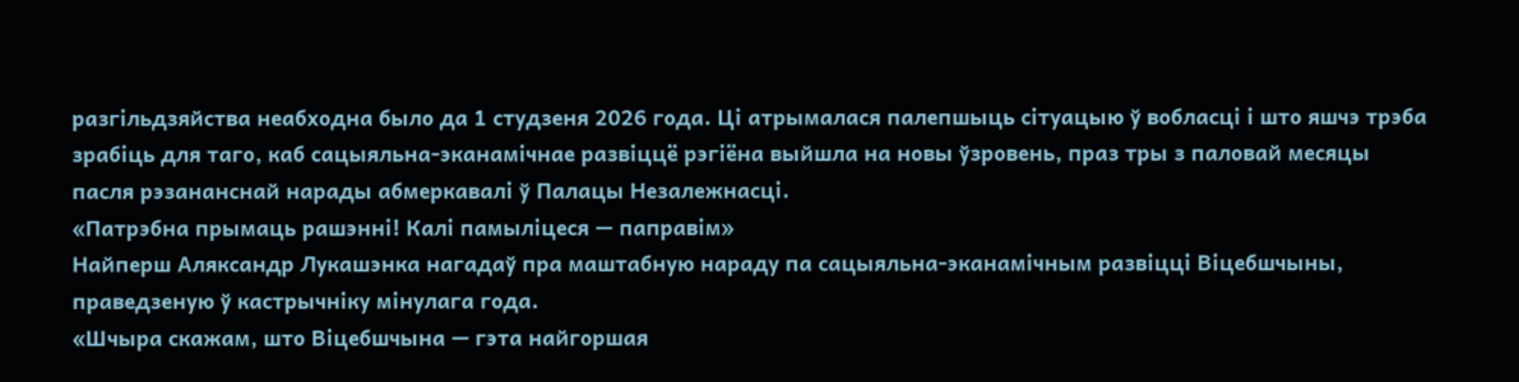разгільдзяйства неабходна было да 1 студзеня 2026 года. Ці атрымалася палепшыць сітуацыю ў вобласці і што яшчэ трэба зрабіць для таго, каб сацыяльна-эканамічнае развіццё рэгіёна выйшла на новы ўзровень, праз тры з паловай месяцы пасля рэзананснай нарады абмеркавалі ў Палацы Незалежнасці.
«Патрэбна прымаць рашэнні! Калі памыліцеся — паправім»
Найперш Аляксандр Лукашэнка нагадаў пра маштабную нараду па сацыяльна-эканамічным развіцці Віцебшчыны, праведзеную ў кастрычніку мінулага года.
«Шчыра скажам, што Віцебшчына — гэта найгоршая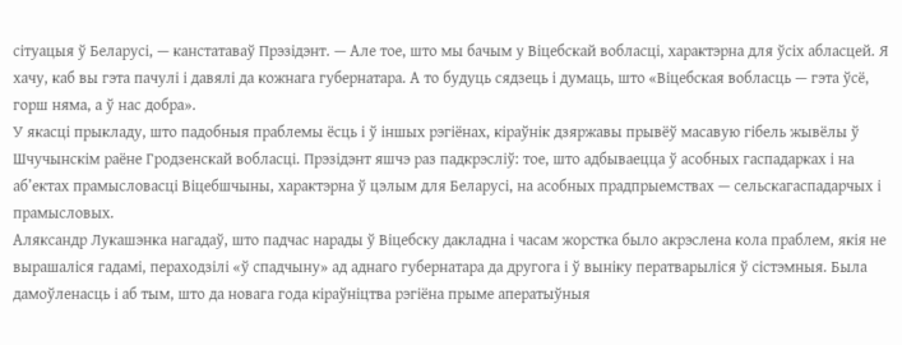сітуацыя ў Беларусі, — канстатаваў Прэзідэнт. — Але тое, што мы бачым у Віцебскай вобласці, характэрна для ўсіх абласцей. Я хачу, каб вы гэта пачулі і давялі да кожнага губернатара. А то будуць сядзець і думаць, што «Віцебская вобласць — гэта ўсё, горш няма, а ў нас добра».
У якасці прыкладу, што падобныя праблемы ёсць і ў іншых рэгіёнах, кіраўнік дзяржавы прывёў масавую гібель жывёлы ў Шчучынскім раёне Гродзенскай вобласці. Прэзідэнт яшчэ раз падкрэсліў: тое, што адбываецца ў асобных гаспадарках і на аб’ектах прамысловасці Віцебшчыны, характэрна ў цэлым для Беларусі, на асобных прадпрыемствах — сельскагаспадарчых і прамысловых.
Аляксандр Лукашэнка нагадаў, што падчас нарады ў Віцебску дакладна і часам жорстка было акрэслена кола праблем, якія не вырашаліся гадамі, пераходзілі «ў спадчыну» ад аднаго губернатара да другога і ў выніку ператварыліся ў сістэмныя. Была дамоўленасць і аб тым, што да новага года кіраўніцтва рэгіёна прыме аператыўныя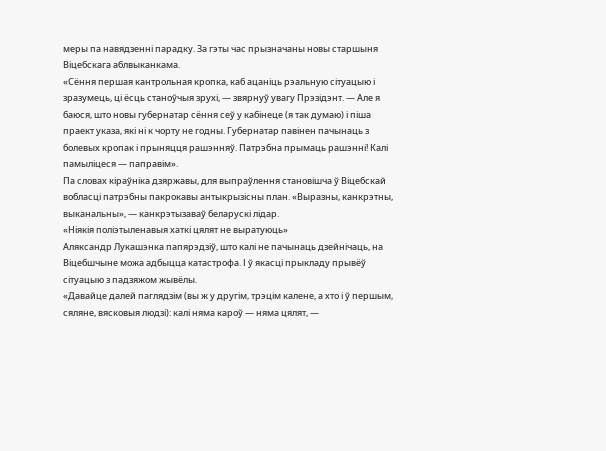меры па навядзенні парадку. За гэты час прызначаны новы старшыня Віцебскага аблвыканкама.
«Сёння першая кантрольная кропка, каб ацаніць рэальную сітуацыю і зразумець, ці ёсць станоўчыя зрухі, — звярнуў увагу Прэзідэнт. — Але я баюся, што новы губернатар сёння сеў у кабінеце (я так думаю) і піша праект указа, які ні к чорту не годны. Губернатар павінен пачынаць з болевых кропак і прыняцця рашэнняў. Патрэбна прымаць рашэнні! Калі памыліцеся — паправім».
Па словах кіраўніка дзяржавы, для выпраўлення становішча ў Віцебскай вобласці патрэбны пакрокавы антыкрызісны план. «Выразны, канкрэтны, выканальны», — канкрэтызаваў беларускі лідар.
«Ніякія поліэтыленавыя хаткі цялят не выратуюць»
Аляксандр Лукашэнка папярэдзіў, што калі не пачынаць дзейнічаць, на Віцебшчыне можа адбыцца катастрофа. І ў якасці прыкладу прывёў сітуацыю з падзяжом жывёлы.
«Давайце далей паглядзім (вы ж у другім, трэцім калене, а хто і ў першым, сяляне, вясковыя людзі): калі няма кароў — няма цялят, —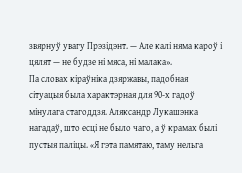звярнуў увагу Прэзідэнт. — Але калі няма кароў і цялят — не будзе ні мяса, ні малака».
Па словах кіраўніка дзяржавы, падобная сітуацыя была характэрная для 90-х гадоў мінулага стагоддзя. Аляксандр Лукашэнка нагадаў, што есці не было чаго, а ў крамах былі пустыя паліцы. «Я гэта памятаю, таму нельга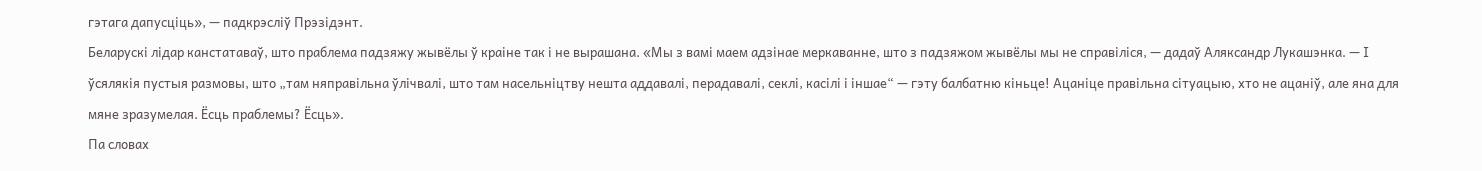гэтага дапусціць», — падкрэсліў Прэзідэнт.
Беларускі лідар канстатаваў, што праблема падзяжу жывёлы ў краіне так і не вырашана. «Мы з вамі маем адзінае меркаванне, што з падзяжом жывёлы мы не справіліся, — дадаў Аляксандр Лукашэнка. — І ўсялякія пустыя размовы, што „там няправільна ўлічвалі, што там насельніцтву нешта аддавалі, перадавалі, секлі, касілі і іншае“ — гэту балбатню кіньце! Ацаніце правільна сітуацыю, хто не ацаніў, але яна для мяне зразумелая. Ёсць праблемы? Ёсць».
Па словах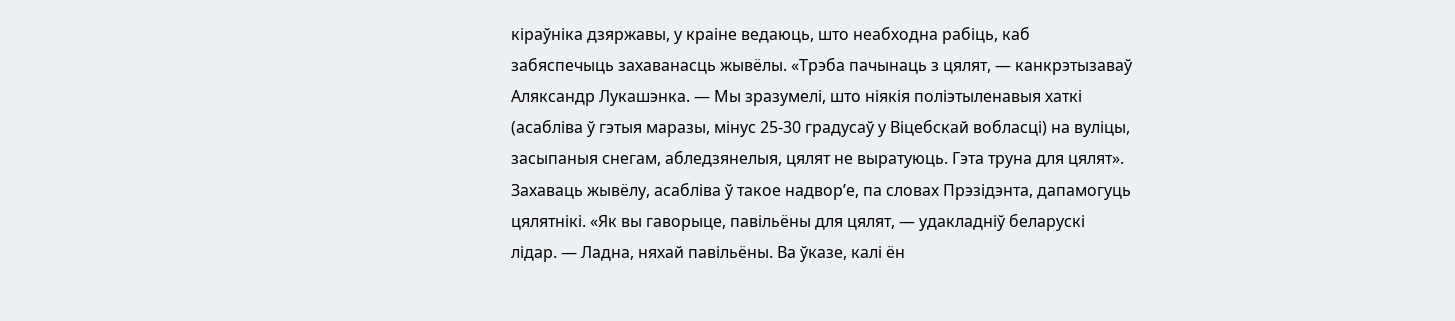кіраўніка дзяржавы, у краіне ведаюць, што неабходна рабіць, каб забяспечыць захаванасць жывёлы. «Трэба пачынаць з цялят, — канкрэтызаваў Аляксандр Лукашэнка. — Мы зразумелі, што ніякія поліэтыленавыя хаткі (асабліва ў гэтыя маразы, мінус 25-30 градусаў у Віцебскай вобласці) на вуліцы, засыпаныя снегам, абледзянелыя, цялят не выратуюць. Гэта труна для цялят».
Захаваць жывёлу, асабліва ў такое надвор’е, па словах Прэзідэнта, дапамогуць цялятнікі. «Як вы гаворыце, павільёны для цялят, — удакладніў беларускі лідар. — Ладна, няхай павільёны. Ва ўказе, калі ён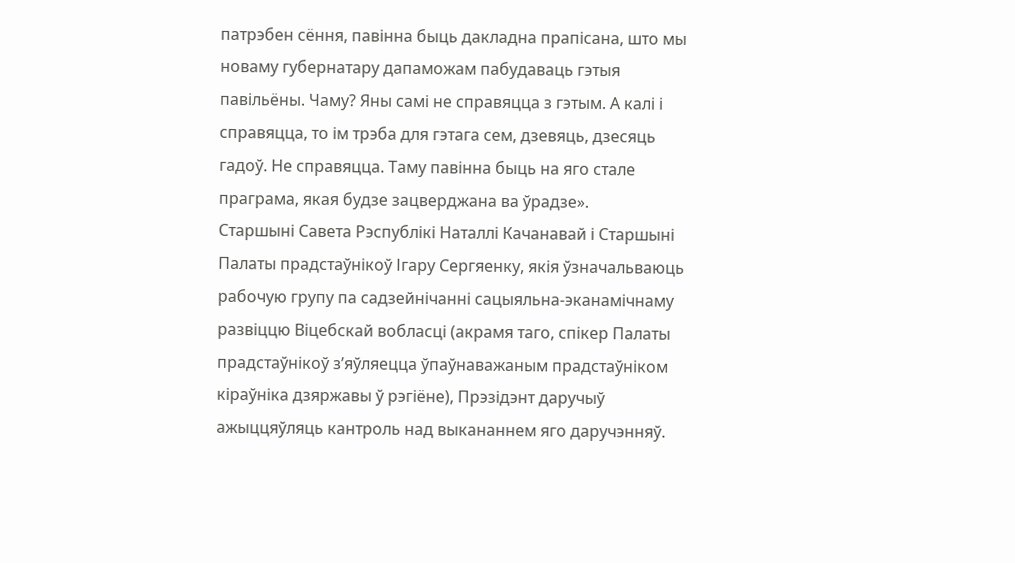патрэбен сёння, павінна быць дакладна прапісана, што мы новаму губернатару дапаможам пабудаваць гэтыя павільёны. Чаму? Яны самі не справяцца з гэтым. А калі і справяцца, то ім трэба для гэтага сем, дзевяць, дзесяць гадоў. Не справяцца. Таму павінна быць на яго стале праграма, якая будзе зацверджана ва ўрадзе».
Старшыні Савета Рэспублікі Наталлі Качанавай і Старшыні Палаты прадстаўнікоў Ігару Сергяенку, якія ўзначальваюць рабочую групу па садзейнічанні сацыяльна-эканамічнаму развіццю Віцебскай вобласці (акрамя таго, спікер Палаты прадстаўнікоў з’яўляецца ўпаўнаважаным прадстаўніком кіраўніка дзяржавы ў рэгіёне), Прэзідэнт даручыў ажыццяўляць кантроль над выкананнем яго даручэнняў.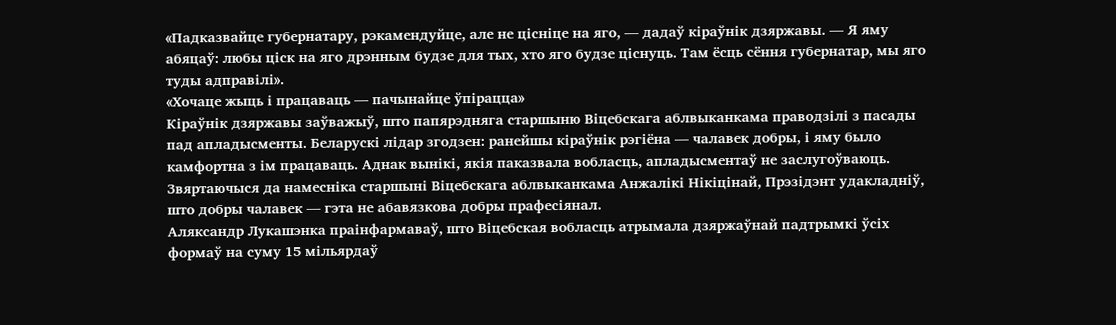«Падказвайце губернатару, рэкамендуйце, але не цісніце на яго, — дадаў кіраўнік дзяржавы. — Я яму абяцаў: любы ціск на яго дрэнным будзе для тых, хто яго будзе ціснуць. Там ёсць сёння губернатар, мы яго туды адправілі».
«Хочаце жыць і працаваць — пачынайце ўпірацца»
Кіраўнік дзяржавы заўважыў, што папярэдняга старшыню Віцебскага аблвыканкама праводзілі з пасады пад апладысменты. Беларускі лідар згодзен: ранейшы кіраўнік рэгіёна — чалавек добры, і яму было камфортна з ім працаваць. Аднак вынікі, якія паказвала вобласць, апладысментаў не заслугоўваюць. Звяртаючыся да намесніка старшыні Віцебскага аблвыканкама Анжалікі Нікіцінай, Прэзідэнт удакладніў, што добры чалавек — гэта не абавязкова добры прафесіянал.
Аляксандр Лукашэнка праінфармаваў, што Віцебская вобласць атрымала дзяржаўнай падтрымкі ўсіх формаў на суму 15 мільярдаў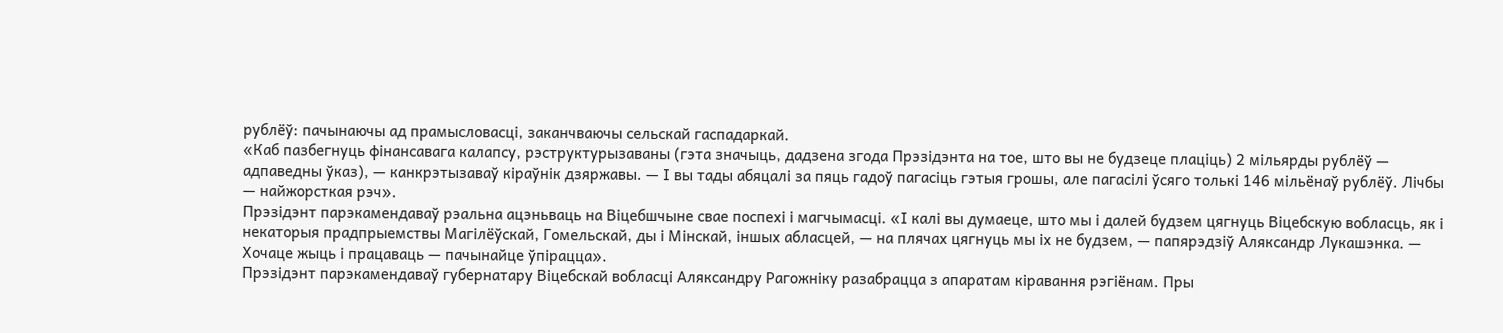рублёў: пачынаючы ад прамысловасці, заканчваючы сельскай гаспадаркай.
«Каб пазбегнуць фінансавага калапсу, рэструктурызаваны (гэта значыць, дадзена згода Прэзідэнта на тое, што вы не будзеце плаціць) 2 мільярды рублёў — адпаведны ўказ), — канкрэтызаваў кіраўнік дзяржавы. — І вы тады абяцалі за пяць гадоў пагасіць гэтыя грошы, але пагасілі ўсяго толькі 146 мільёнаў рублёў. Лічбы — найжорсткая рэч».
Прэзідэнт парэкамендаваў рэальна ацэньваць на Віцебшчыне свае поспехі і магчымасці. «І калі вы думаеце, што мы і далей будзем цягнуць Віцебскую вобласць, як і некаторыя прадпрыемствы Магілёўскай, Гомельскай, ды і Мінскай, іншых абласцей, — на плячах цягнуць мы іх не будзем, — папярэдзіў Аляксандр Лукашэнка. — Хочаце жыць і працаваць — пачынайце ўпірацца».
Прэзідэнт парэкамендаваў губернатару Віцебскай вобласці Аляксандру Рагожніку разабрацца з апаратам кіравання рэгіёнам. Пры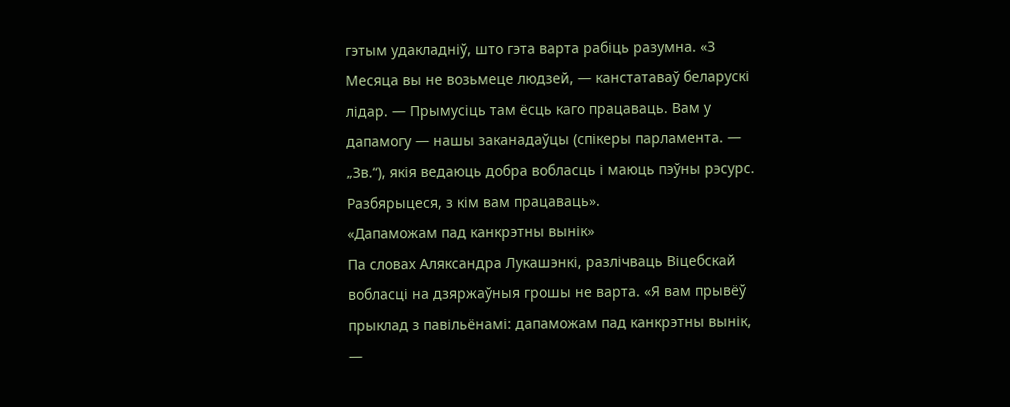гэтым удакладніў, што гэта варта рабіць разумна. «З Месяца вы не возьмеце людзей, — канстатаваў беларускі лідар. — Прымусіць там ёсць каго працаваць. Вам у дапамогу — нашы заканадаўцы (спікеры парламента. — „Зв.“), якія ведаюць добра вобласць і маюць пэўны рэсурс. Разбярыцеся, з кім вам працаваць».
«Дапаможам пад канкрэтны вынік»
Па словах Аляксандра Лукашэнкі, разлічваць Віцебскай вобласці на дзяржаўныя грошы не варта. «Я вам прывёў прыклад з павільёнамі: дапаможам пад канкрэтны вынік, —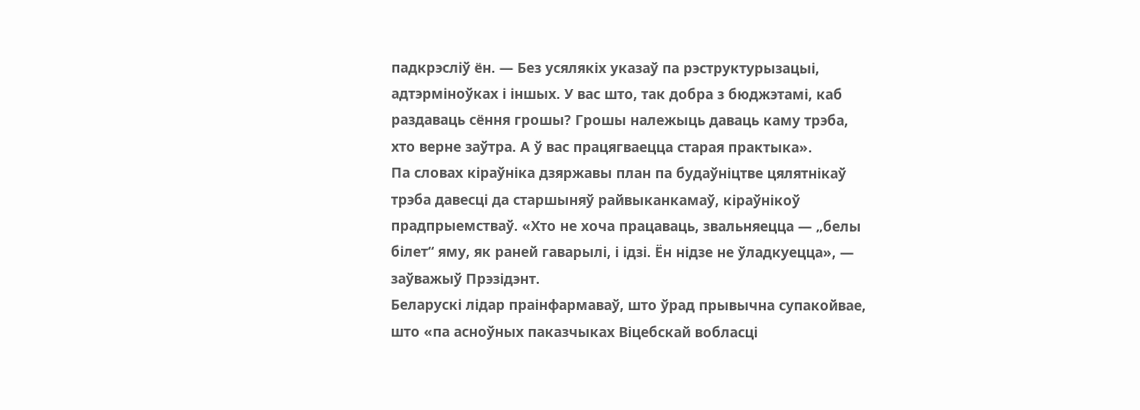падкрэсліў ён. — Без усялякіх указаў па рэструктурызацыі, адтэрміноўках і іншых. У вас што, так добра з бюджэтамі, каб раздаваць сёння грошы? Грошы належыць даваць каму трэба, хто верне заўтра. А ў вас працягваецца старая практыка».
Па словах кіраўніка дзяржавы план па будаўніцтве цялятнікаў трэба давесці да старшыняў райвыканкамаў, кіраўнікоў прадпрыемстваў. «Хто не хоча працаваць, звальняецца — „белы білет“ яму, як раней гаварылі, і ідзі. Ён нідзе не ўладкуецца», — заўважыў Прэзідэнт.
Беларускі лідар праінфармаваў, што ўрад прывычна супакойвае, што «па асноўных паказчыках Віцебскай вобласці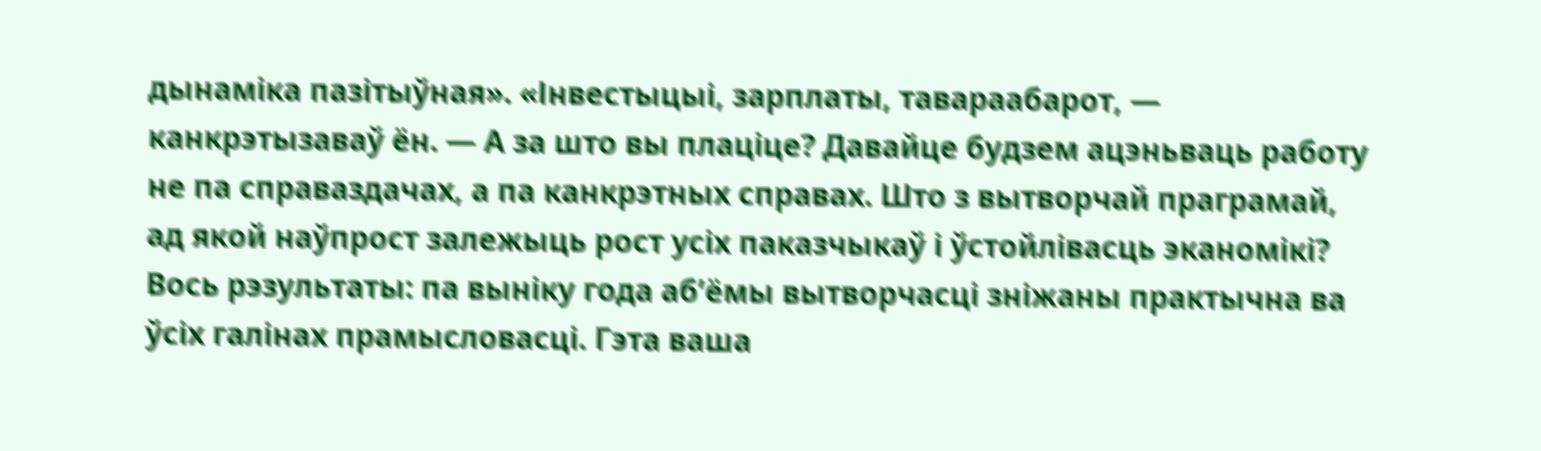дынаміка пазітыўная». «Інвестыцыі, зарплаты, тавараабарот, — канкрэтызаваў ён. — А за што вы плаціце? Давайце будзем ацэньваць работу не па справаздачах, а па канкрэтных справах. Што з вытворчай праграмай, ад якой наўпрост залежыць рост усіх паказчыкаў і ўстойлівасць эканомікі? Вось рэзультаты: па выніку года аб’ёмы вытворчасці зніжаны практычна ва ўсіх галінах прамысловасці. Гэта ваша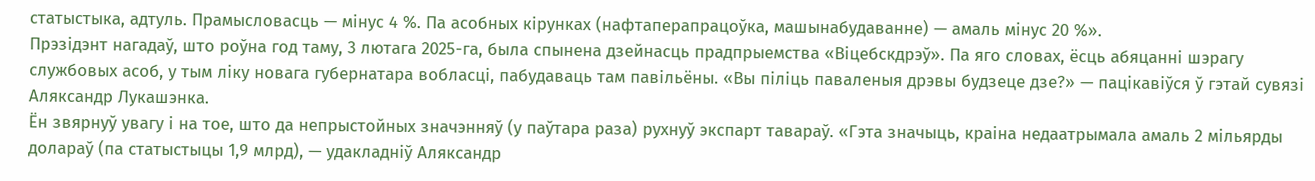статыстыка, адтуль. Прамысловасць — мінус 4 %. Па асобных кірунках (нафтаперапрацоўка, машынабудаванне) — амаль мінус 20 %».
Прэзідэнт нагадаў, што роўна год таму, 3 лютага 2025-га, была спынена дзейнасць прадпрыемства «Віцебскдрэў». Па яго словах, ёсць абяцанні шэрагу службовых асоб, у тым ліку новага губернатара вобласці, пабудаваць там павільёны. «Вы піліць паваленыя дрэвы будзеце дзе?» — пацікавіўся ў гэтай сувязі Аляксандр Лукашэнка.
Ён звярнуў увагу і на тое, што да непрыстойных значэнняў (у паўтара раза) рухнуў экспарт тавараў. «Гэта значыць, краіна недаатрымала амаль 2 мільярды долараў (па статыстыцы 1,9 млрд), — удакладніў Аляксандр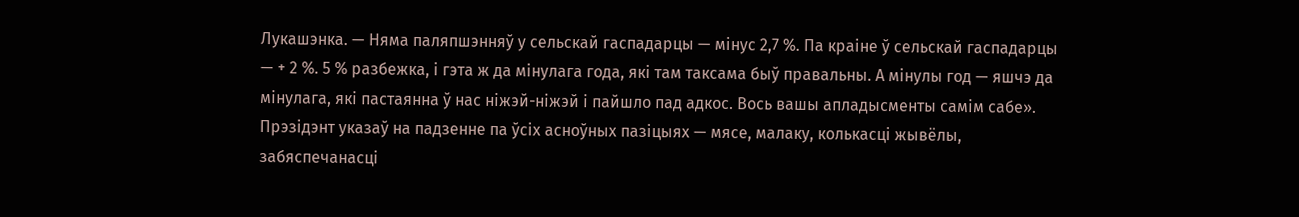Лукашэнка. — Няма паляпшэнняў у сельскай гаспадарцы — мінус 2,7 %. Па краіне ў сельскай гаспадарцы — + 2 %. 5 % разбежка, і гэта ж да мінулага года, які там таксама быў правальны. А мінулы год — яшчэ да мінулага, які пастаянна ў нас ніжэй-ніжэй і пайшло пад адкос. Вось вашы апладысменты самім сабе».
Прэзідэнт указаў на падзенне па ўсіх асноўных пазіцыях — мясе, малаку, колькасці жывёлы, забяспечанасці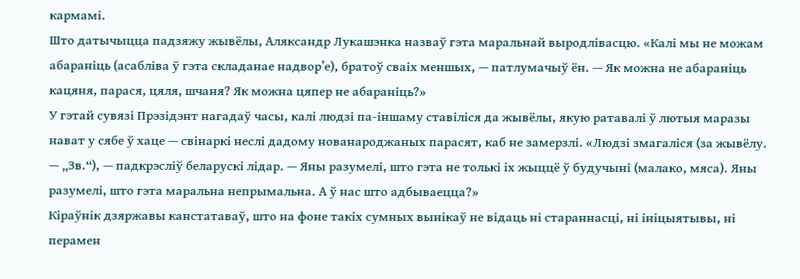кармамі.
Што датычыцца падзяжу жывёлы, Аляксандр Лукашэнка назваў гэта маральнай выродлівасцю. «Калі мы не можам абараніць (асабліва ў гэта складанае надвор’е), братоў сваіх меншых, — патлумачыў ён. — Як можна не абараніць кацяня, парася, цяля, шчаня? Як можна цяпер не абараніць?»
У гэтай сувязі Прэзідэнт нагадаў часы, калі людзі па-іншаму ставіліся да жывёлы, якую ратавалі ў лютыя маразы нават у сябе ў хаце — свінаркі неслі дадому нованароджаных парасят, каб не замерзлі. «Людзі змагаліся (за жывёлу. — „Зв.“), — падкрэсліў беларускі лідар. — Яны разумелі, што гэта не толькі іх жыццё ў будучыні (малако, мяса). Яны разумелі, што гэта маральна непрымальна. А ў нас што адбываецца?»
Кіраўнік дзяржавы канстатаваў, што на фоне такіх сумных вынікаў не відаць ні стараннасці, ні ініцыятывы, ні перамен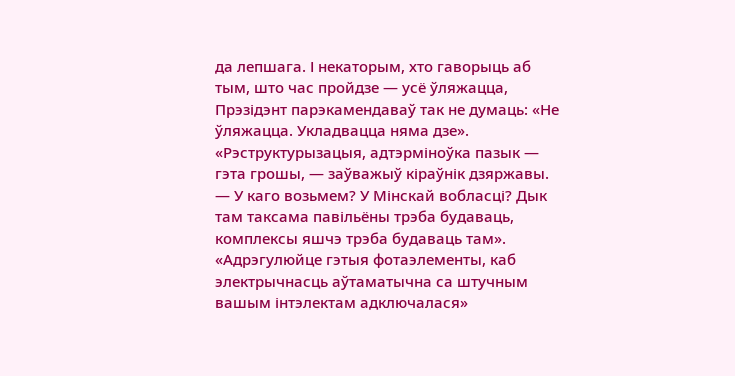да лепшага. І некаторым, хто гаворыць аб тым, што час пройдзе — усё ўляжацца, Прэзідэнт парэкамендаваў так не думаць: «Не ўляжацца. Укладвацца няма дзе». «Рэструктурызацыя, адтэрміноўка пазык — гэта грошы, — заўважыў кіраўнік дзяржавы. — У каго возьмем? У Мінскай вобласці? Дык там таксама павільёны трэба будаваць, комплексы яшчэ трэба будаваць там».
«Адрэгулюйце гэтыя фотаэлементы, каб электрычнасць аўтаматычна са штучным вашым інтэлектам адключалася»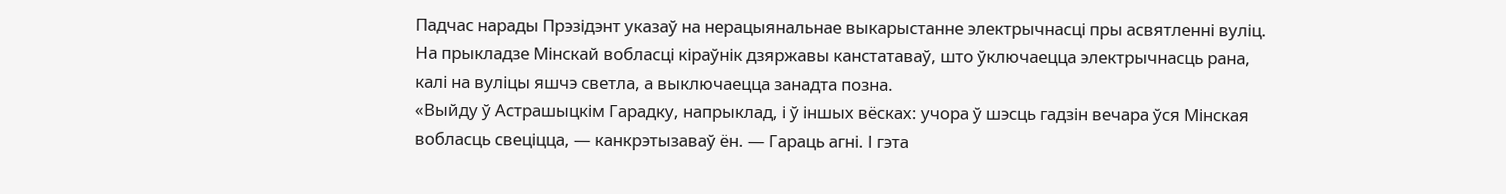Падчас нарады Прэзідэнт указаў на нерацыянальнае выкарыстанне электрычнасці пры асвятленні вуліц. На прыкладзе Мінскай вобласці кіраўнік дзяржавы канстатаваў, што ўключаецца электрычнасць рана, калі на вуліцы яшчэ светла, а выключаецца занадта позна.
«Выйду ў Астрашыцкім Гарадку, напрыклад, і ў іншых вёсках: учора ў шэсць гадзін вечара ўся Мінская вобласць свеціцца, — канкрэтызаваў ён. — Гараць агні. І гэта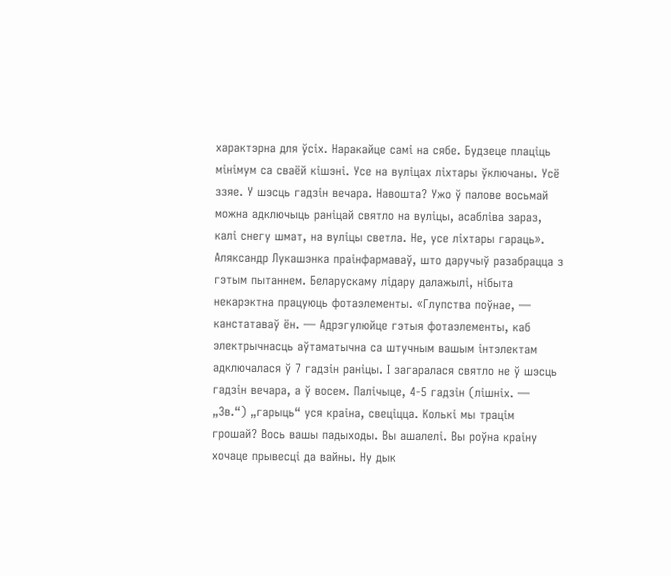характэрна для ўсіх. Наракайце самі на сябе. Будзеце плаціць мінімум са сваёй кішэні. Усе на вуліцах ліхтары ўключаны. Усё ззяе. У шэсць гадзін вечара. Навошта? Ужо ў палове восьмай можна адключыць раніцай святло на вуліцы, асабліва зараз, калі снегу шмат, на вуліцы светла. Не, усе ліхтары гараць».
Аляксандр Лукашэнка праінфармаваў, што даручыў разабрацца з гэтым пытаннем. Беларускаму лідару далажылі, нібыта некарэктна працуюць фотаэлементы. «Глупства поўнае, — канстатаваў ён. — Адрэгулюйце гэтыя фотаэлементы, каб электрычнасць аўтаматычна са штучным вашым інтэлектам адключалася ў 7 гадзін раніцы. І загаралася святло не ў шэсць гадзін вечара, а ў восем. Палічыце, 4-5 гадзін (лішніх. — „Зв.“) „гарыць“ уся краіна, свеціцца. Колькі мы трацім грошай? Вось вашы падыходы. Вы ашалелі. Вы роўна краіну хочаце прывесці да вайны. Ну дык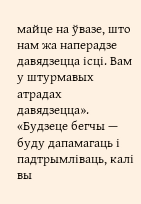майце на ўвазе, што нам жа наперадзе давядзецца ісці. Вам у штурмавых атрадах давядзецца».
«Будзеце бегчы — буду дапамагаць і падтрымліваць, калі вы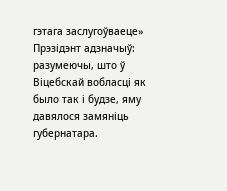гэтага заслугоўваеце»
Прэзідэнт адзначыў: разумеючы, што ў Віцебскай вобласці як было так і будзе, яму давялося замяніць губернатара.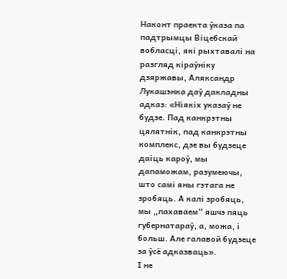Наконт праекта ўказа па падтрымцы Віцебскай вобласці, які рыхтавалі на разгляд кіраўніку дзяржавы, Аляксандр Лукашэнка даў дакладны адказ: «Ніякіх указаў не будзе. Пад канкрэтны цялятнік, пад канкрэтны комплекс, дзе вы будзеце даіць кароў, мы дапаможам, разумеючы, што самі яны гэтага не зробяць. А калі зробяць, мы „пахаваем“ яшчэ пяць губернатараў, а, можа, і больш. Але галавой будзеце за ўсё адказваць».
І не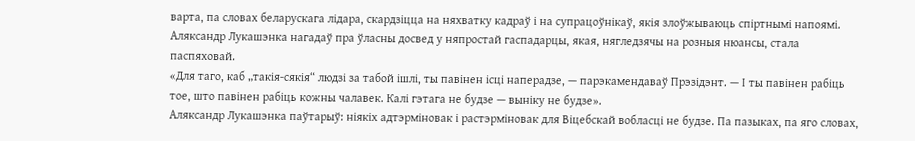варта, па словах беларускага лідара, скардзіцца на няхватку кадраў і на супрацоўнікаў, якія злоўжываюць спіртнымі напоямі. Аляксандр Лукашэнка нагадаў пра ўласны досвед у няпростай гаспадарцы, якая, нягледзячы на розныя нюансы, стала паспяховай.
«Для таго, каб „такія-сякія“ людзі за табой ішлі, ты павінен ісці наперадзе, — парэкамендаваў Прэзідэнт. — І ты павінен рабіць тое, што павінен рабіць кожны чалавек. Калі гэтага не будзе — выніку не будзе».
Аляксандр Лукашэнка паўтарыў: ніякіх адтэрміновак і растэрміновак для Віцебскай вобласці не будзе. Па пазыках, па яго словах,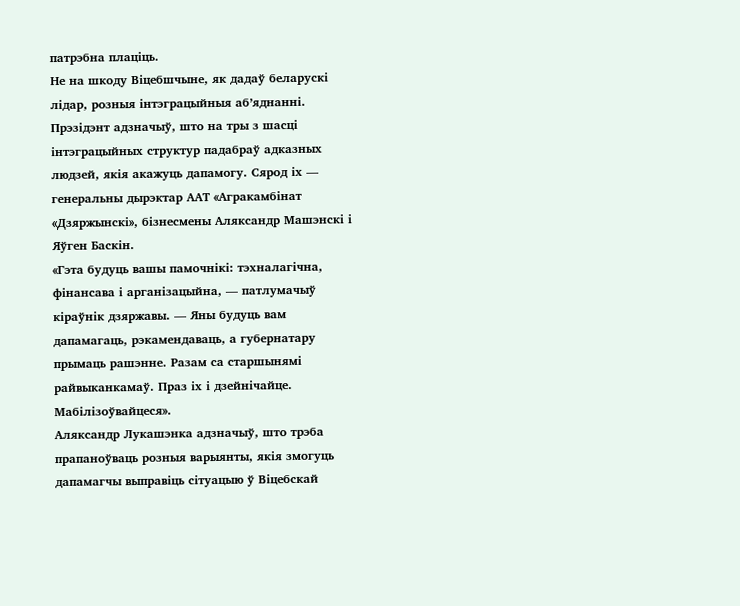патрэбна плаціць.
Не на шкоду Віцебшчыне, як дадаў беларускі лідар, розныя інтэграцыйныя аб’яднанні. Прэзідэнт адзначыў, што на тры з шасці інтэграцыйных структур падабраў адказных людзей, якія акажуць дапамогу. Сярод іх — генеральны дырэктар ААТ «Агракамбінат «Дзяржынскі», бізнесмены Аляксандр Машэнскі і Яўген Баскін.
«Гэта будуць вашы памочнікі: тэхналагічна, фінансава і арганізацыйна, — патлумачыў кіраўнік дзяржавы. — Яны будуць вам дапамагаць, рэкамендаваць, а губернатару прымаць рашэнне. Разам са старшынямі райвыканкамаў. Праз іх і дзейнічайце. Мабілізоўвайцеся».
Аляксандр Лукашэнка адзначыў, што трэба прапаноўваць розныя варыянты, якія змогуць дапамагчы выправіць сітуацыю ў Віцебскай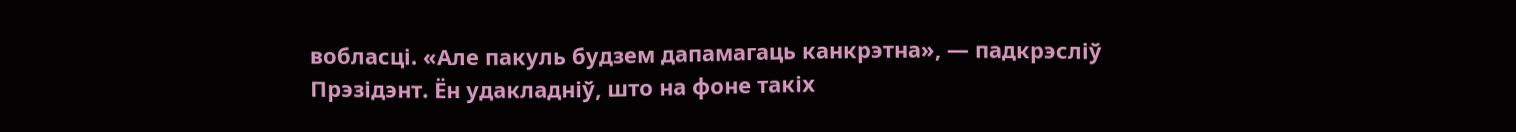вобласці. «Але пакуль будзем дапамагаць канкрэтна», — падкрэсліў Прэзідэнт. Ён удакладніў, што на фоне такіх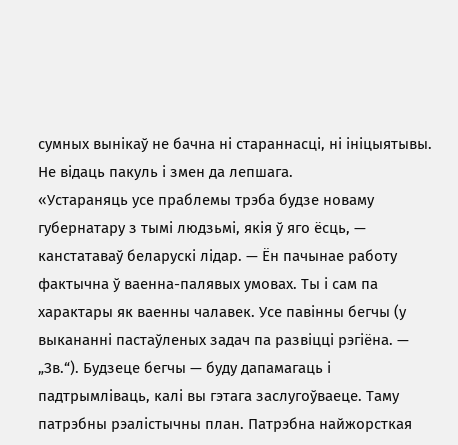сумных вынікаў не бачна ні стараннасці, ні ініцыятывы. Не відаць пакуль і змен да лепшага.
«Устараняць усе праблемы трэба будзе новаму губернатару з тымі людзьмі, якія ў яго ёсць, — канстатаваў беларускі лідар. — Ён пачынае работу фактычна ў ваенна-палявых умовах. Ты і сам па характары як ваенны чалавек. Усе павінны бегчы (у выкананні пастаўленых задач па развіцці рэгіёна. — „Зв.“). Будзеце бегчы — буду дапамагаць і падтрымліваць, калі вы гэтага заслугоўваеце. Таму патрэбны рэалістычны план. Патрэбна найжорсткая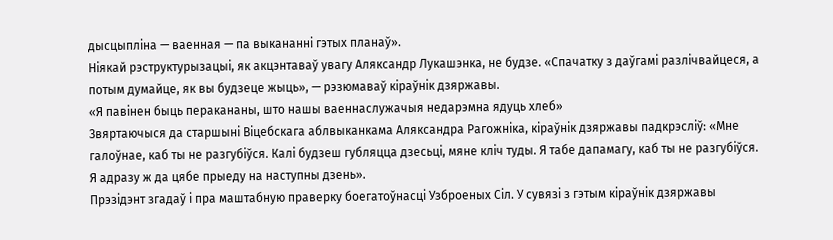дысцыпліна — ваенная — па выкананні гэтых планаў».
Ніякай рэструктурызацыі, як акцэнтаваў увагу Аляксандр Лукашэнка, не будзе. «Спачатку з даўгамі разлічвайцеся, а потым думайце, як вы будзеце жыць», — рэзюмаваў кіраўнік дзяржавы.
«Я павінен быць перакананы, што нашы ваеннаслужачыя недарэмна ядуць хлеб»
Звяртаючыся да старшыні Віцебскага аблвыканкама Аляксандра Рагожніка, кіраўнік дзяржавы падкрэсліў: «Мне галоўнае, каб ты не разгубіўся. Калі будзеш губляцца дзесьці, мяне кліч туды. Я табе дапамагу, каб ты не разгубіўся. Я адразу ж да цябе прыеду на наступны дзень».
Прэзідэнт згадаў і пра маштабную праверку боегатоўнасці Узброеных Сіл. У сувязі з гэтым кіраўнік дзяржавы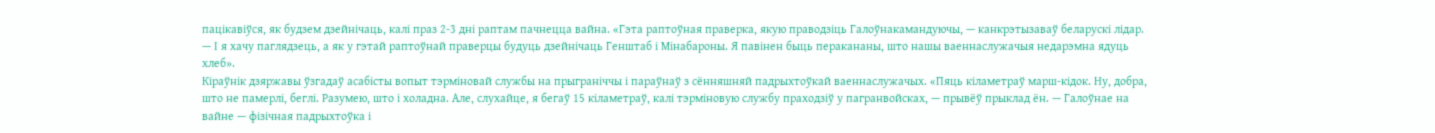пацікавіўся, як будзем дзейнічаць, калі праз 2-3 дні раптам пачнецца вайна. «Гэта раптоўная праверка, якую праводзіць Галоўнакамандуючы, — канкрэтызаваў беларускі лідар. — І я хачу паглядзець, а як у гэтай раптоўнай праверцы будуць дзейнічаць Генштаб і Мінабароны. Я павінен быць перакананы, што нашы ваеннаслужачыя недарэмна ядуць хлеб».
Кіраўнік дзяржавы ўзгадаў асабісты вопыт тэрміновай службы на прыграніччы і параўнаў з сённяшняй падрыхтоўкай ваеннаслужачых. «Пяць кіламетраў марш-кідок. Ну, добра, што не памерлі, беглі. Разумею, што і холадна. Але, слухайце, я бегаў 15 кіламетраў, калі тэрміновую службу праходзіў у пагранвойсках, — прывёў прыклад ён. — Галоўнае на вайне — фізічная падрыхтоўка і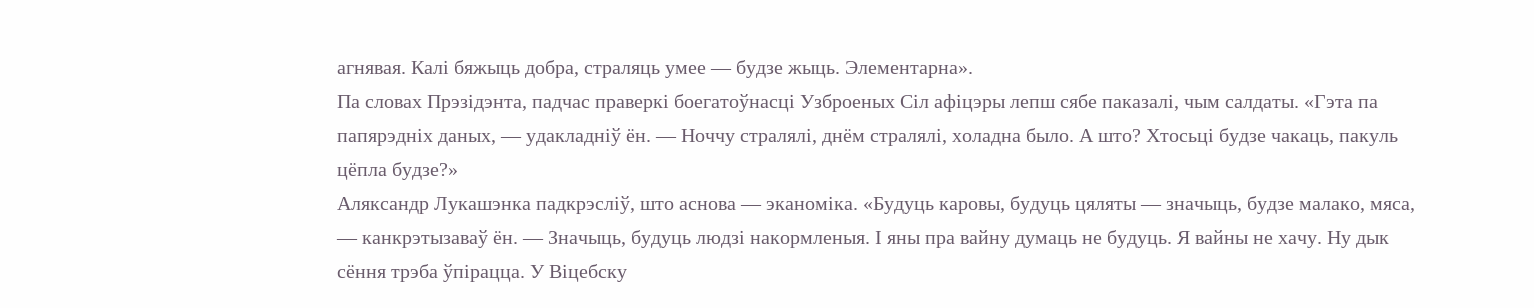агнявая. Калі бяжыць добра, страляць умее — будзе жыць. Элементарна».
Па словах Прэзідэнта, падчас праверкі боегатоўнасці Узброеных Сіл афіцэры лепш сябе паказалі, чым салдаты. «Гэта па папярэдніх даных, — удакладніў ён. — Ноччу стралялі, днём стралялі, холадна было. А што? Хтосьці будзе чакаць, пакуль цёпла будзе?»
Аляксандр Лукашэнка падкрэсліў, што аснова — эканоміка. «Будуць каровы, будуць цяляты — значыць, будзе малако, мяса, — канкрэтызаваў ён. — Значыць, будуць людзі накормленыя. І яны пра вайну думаць не будуць. Я вайны не хачу. Ну дык сёння трэба ўпірацца. У Віцебску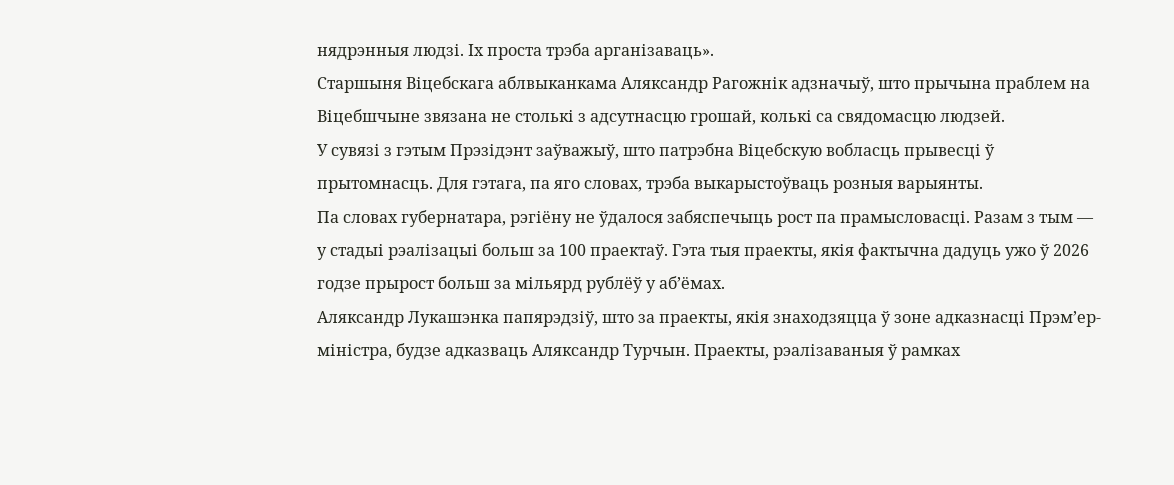нядрэнныя людзі. Іх проста трэба арганізаваць».
Старшыня Віцебскага аблвыканкама Аляксандр Рагожнік адзначыў, што прычына праблем на Віцебшчыне звязана не столькі з адсутнасцю грошай, колькі са свядомасцю людзей.
У сувязі з гэтым Прэзідэнт заўважыў, што патрэбна Віцебскую вобласць прывесці ў прытомнасць. Для гэтага, па яго словах, трэба выкарыстоўваць розныя варыянты.
Па словах губернатара, рэгіёну не ўдалося забяспечыць рост па прамысловасці. Разам з тым — у стадыі рэалізацыі больш за 100 праектаў. Гэта тыя праекты, якія фактычна дадуць ужо ў 2026 годзе прырост больш за мільярд рублёў у аб’ёмах.
Аляксандр Лукашэнка папярэдзіў, што за праекты, якія знаходзяцца ў зоне адказнасці Прэм’ер-міністра, будзе адказваць Аляксандр Турчын. Праекты, рэалізаваныя ў рамках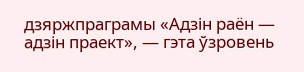дзяржпраграмы «Адзін раён — адзін праект», — гэта ўзровень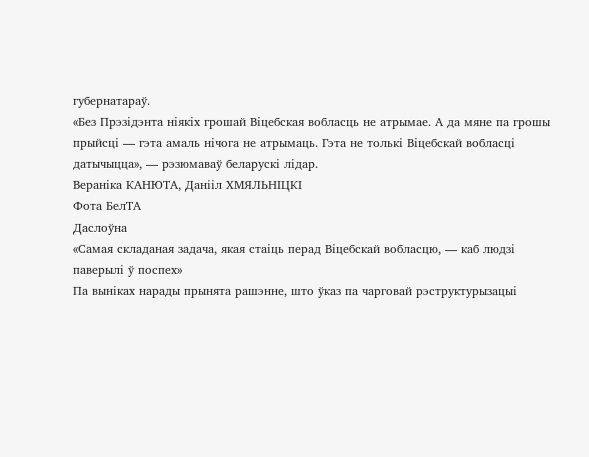губернатараў.
«Без Прэзідэнта ніякіх грошай Віцебская вобласць не атрымае. А да мяне па грошы прыйсці — гэта амаль нічога не атрымаць. Гэта не толькі Віцебскай вобласці датычыцца», — рэзюмаваў беларускі лідар.
Вераніка КАНЮТА, Данііл ХМЯЛЬНІЦКІ
Фота БелТА
Даслоўна
«Самая складаная задача, якая стаіць перад Віцебскай вобласцю, — каб людзі паверылі ў поспех»
Па выніках нарады прынята рашэнне, што ўказ па чарговай рэструктурызацыі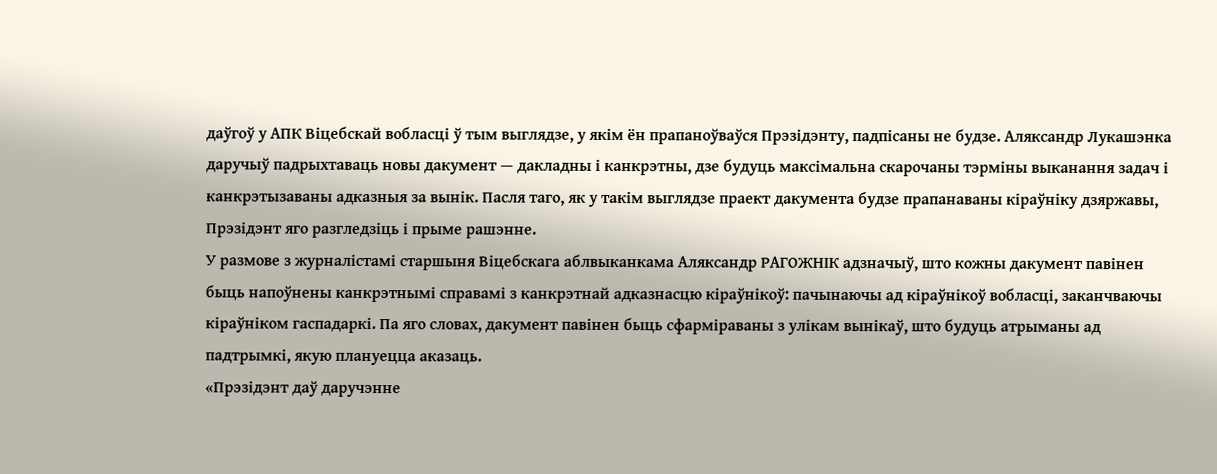даўгоў у АПК Віцебскай вобласці ў тым выглядзе, у якім ён прапаноўваўся Прэзідэнту, падпісаны не будзе. Аляксандр Лукашэнка даручыў падрыхтаваць новы дакумент — дакладны і канкрэтны, дзе будуць максімальна скарочаны тэрміны выканання задач і канкрэтызаваны адказныя за вынік. Пасля таго, як у такім выглядзе праект дакумента будзе прапанаваны кіраўніку дзяржавы, Прэзідэнт яго разгледзіць і прыме рашэнне.
У размове з журналістамі старшыня Віцебскага аблвыканкама Аляксандр РАГОЖНІК адзначыў, што кожны дакумент павінен быць напоўнены канкрэтнымі справамі з канкрэтнай адказнасцю кіраўнікоў: пачынаючы ад кіраўнікоў вобласці, заканчваючы кіраўніком гаспадаркі. Па яго словах, дакумент павінен быць сфарміраваны з улікам вынікаў, што будуць атрыманы ад падтрымкі, якую плануецца аказаць.
«Прэзідэнт даў даручэнне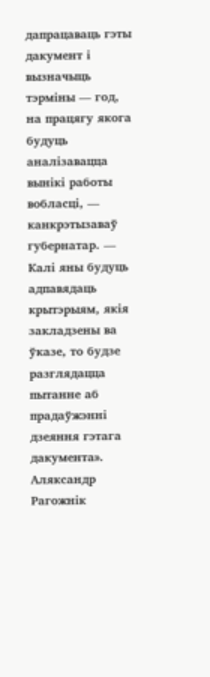дапрацаваць гэты дакумент і вызначыць тэрміны — год, на працягу якога будуць аналізавацца вынікі работы вобласці, — канкрэтызаваў губернатар. — Калі яны будуць адпавядаць крытэрыям, якія закладзены ва ўказе, то будзе разглядацца пытанне аб прадаўжэнні дзеяння гэтага дакумента».
Аляксандр Рагожнік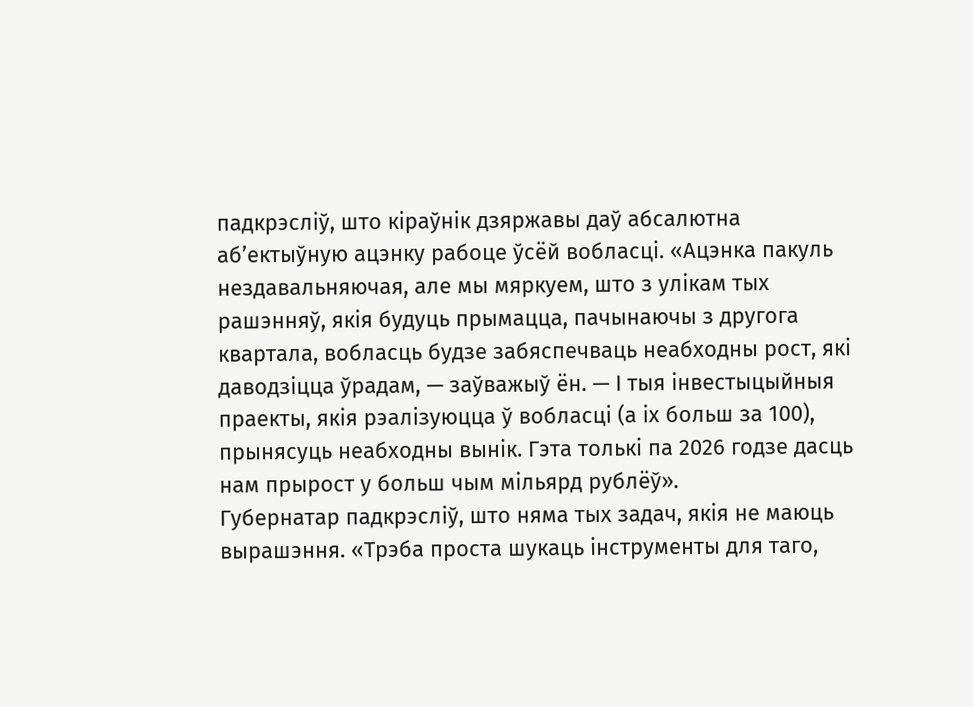падкрэсліў, што кіраўнік дзяржавы даў абсалютна аб’ектыўную ацэнку рабоце ўсёй вобласці. «Ацэнка пакуль нездавальняючая, але мы мяркуем, што з улікам тых рашэнняў, якія будуць прымацца, пачынаючы з другога квартала, вобласць будзе забяспечваць неабходны рост, які даводзіцца ўрадам, — заўважыў ён. — І тыя інвестыцыйныя праекты, якія рэалізуюцца ў вобласці (а іх больш за 100), прынясуць неабходны вынік. Гэта толькі па 2026 годзе дасць нам прырост у больш чым мільярд рублёў».
Губернатар падкрэсліў, што няма тых задач, якія не маюць вырашэння. «Трэба проста шукаць інструменты для таго,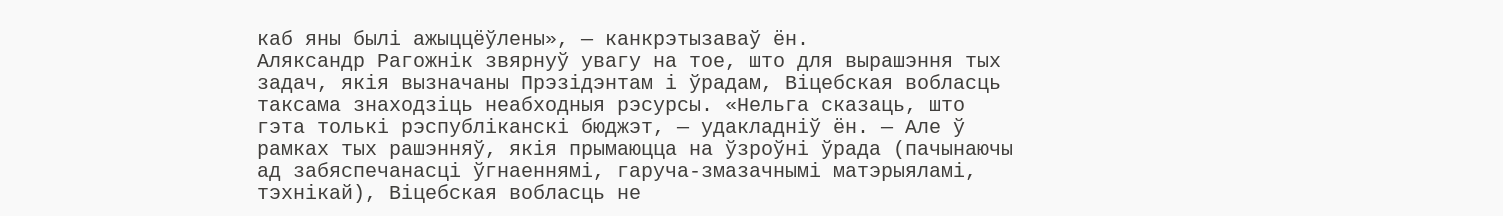каб яны былі ажыццёўлены», — канкрэтызаваў ён.
Аляксандр Рагожнік звярнуў увагу на тое, што для вырашэння тых задач, якія вызначаны Прэзідэнтам і ўрадам, Віцебская вобласць таксама знаходзіць неабходныя рэсурсы. «Нельга сказаць, што гэта толькі рэспубліканскі бюджэт, — удакладніў ён. — Але ў рамках тых рашэнняў, якія прымаюцца на ўзроўні ўрада (пачынаючы ад забяспечанасці ўгнаеннямі, гаруча-змазачнымі матэрыяламі, тэхнікай), Віцебская вобласць не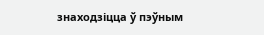знаходзіцца ў пэўным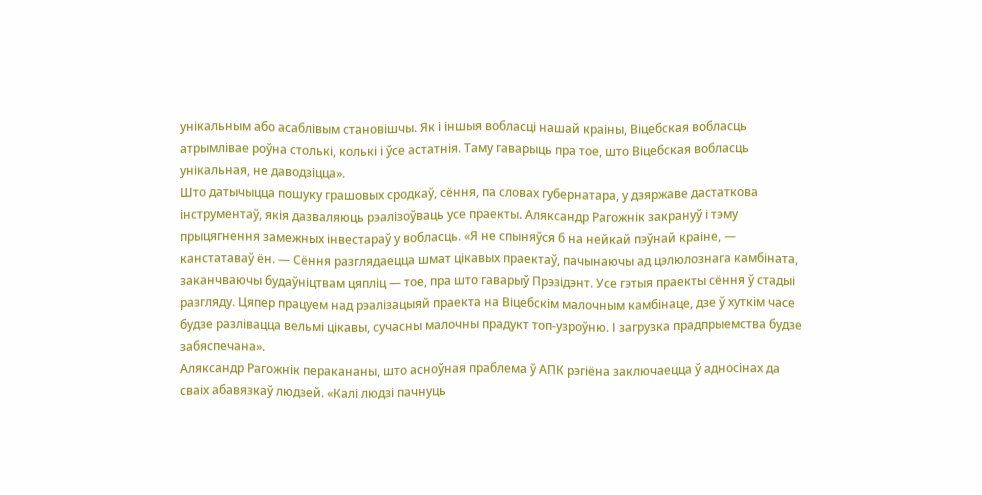унікальным або асаблівым становішчы. Як і іншыя вобласці нашай краіны, Віцебская вобласць атрымлівае роўна столькі, колькі і ўсе астатнія. Таму гаварыць пра тое, што Віцебская вобласць унікальная, не даводзіцца».
Што датычыцца пошуку грашовых сродкаў, сёння, па словах губернатара, у дзяржаве дастаткова інструментаў, якія дазваляюць рэалізоўваць усе праекты. Аляксандр Рагожнік закрануў і тэму прыцягнення замежных інвестараў у вобласць. «Я не спыняўся б на нейкай пэўнай краіне, — канстатаваў ён. — Сёння разглядаецца шмат цікавых праектаў, пачынаючы ад цэлюлознага камбіната, заканчваючы будаўніцтвам цяпліц — тое, пра што гаварыў Прэзідэнт. Усе гэтыя праекты сёння ў стадыі разгляду. Цяпер працуем над рэалізацыяй праекта на Віцебскім малочным камбінаце, дзе ў хуткім часе будзе разлівацца вельмі цікавы, сучасны малочны прадукт топ-узроўню. І загрузка прадпрыемства будзе забяспечана».
Аляксандр Рагожнік перакананы, што асноўная праблема ў АПК рэгіёна заключаецца ў адносінах да сваіх абавязкаў людзей. «Калі людзі пачнуць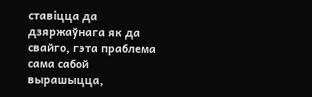ставіцца да дзяржаўнага як да свайго, гэта праблема сама сабой вырашыцца,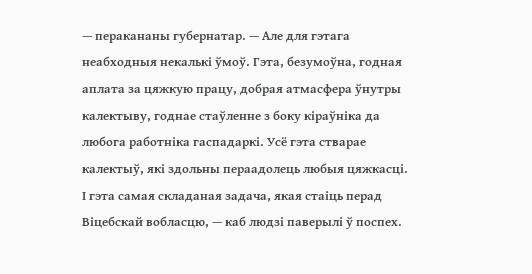— перакананы губернатар. — Але для гэтага неабходныя некалькі ўмоў. Гэта, безумоўна, годная аплата за цяжкую працу, добрая атмасфера ўнутры калектыву, годнае стаўленне з боку кіраўніка да любога работніка гаспадаркі. Усё гэта стварае калектыў, які здольны пераадолець любыя цяжкасці. І гэта самая складаная задача, якая стаіць перад Віцебскай вобласцю, — каб людзі паверылі ў поспех.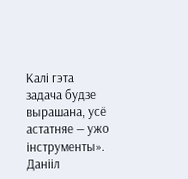Калі гэта задача будзе вырашана, усё астатняе — ужо інструменты».
Данііл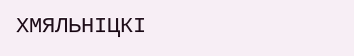ХМЯЛЬНІЦКІ